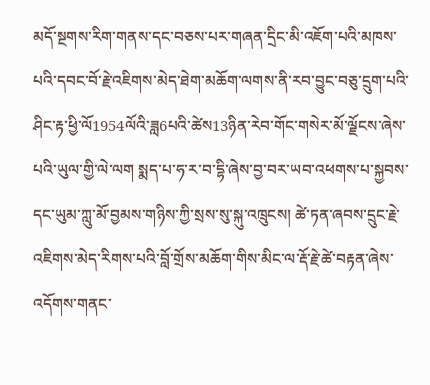མདོ་སྔགས་རིག་གནས་དང་བཅས་པར་གཞན་དྲིང་མི་འཇོག་པའི་མཁས་པའི་དབང་བོ་རྗེ་འཇིགས་མེད་ཐེག་མཆོག་ལགས་ནི་རབ་བྱུང་བཅུ་དྲུག་པའི་ཤིང་རྟ་ཕྱི་ལོ1954ལོའི་ཟླ6པའི་ཚེས13ཉིན་རེབ་གོང་གསེར་མོ་ལྗོངས་ཞེས་པའི་ཡུལ་གྱི་ལེ་ལག སྨད་པ་ཧ་ར་བ་དྷི་ཞེས་བྱ་བར་ཡབ་འཕགས་པ་སྐྱབས་དང་ཡུམ་ཀླུ་མོ་བྱམས་གཉིས་ཀྱི་སྲས་སུ་སྐུ་འཁྲུངས། ཚེ་ཏན་ཞབས་དྲུང་རྗེ་འཇིགས་མེད་རིགས་པའི་བློ་གྲོས་མཆོག་གིས་མིང་ལ་རྡོ་རྗེ་ཚེ་བརྟན་ཞེས་འདོགས་གནང་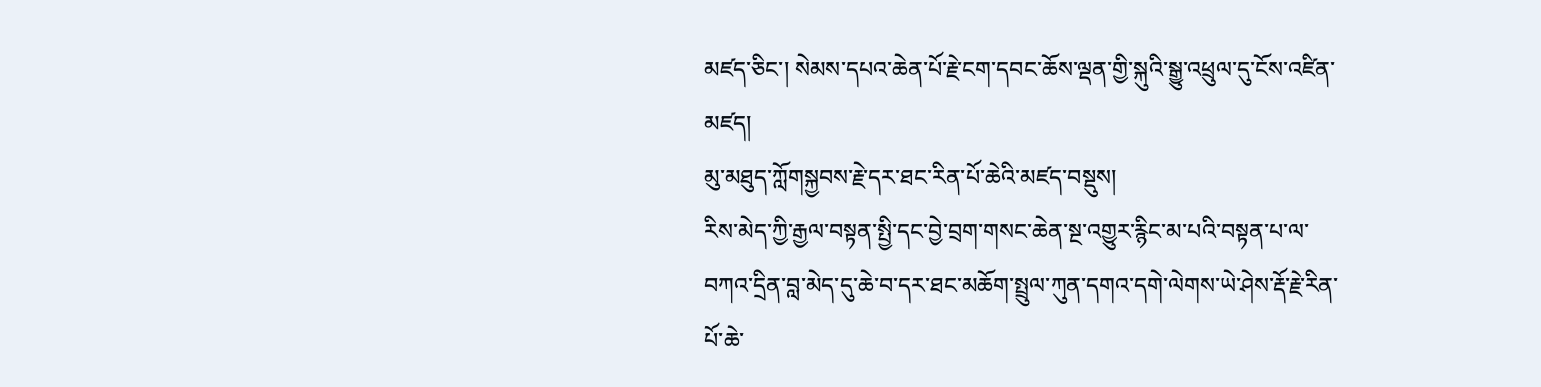མཛད་ཅིང་། སེམས་དཔའ་ཆེན་པོ་རྗེ་ངག་དབང་ཆོས་ལྡན་གྱི་སྐུའི་སྒྱུ་འཕྲུལ་དུ་ངོས་འཛིན་མཛད།
མུ་མཐུད་ཀློགསྐྱབས་རྗེ་དར་ཐང་རིན་པོ་ཆེའི་མཛད་བསྡུས།
རིས་མེད་ཀྱི་རྒྱལ་བསྟན་སྤྱི་དང་བྱེ་བྲག་གསང་ཆེན་སྔ་འགྱུར་རྙིང་མ་པའི་བསྟན་པ་ལ་བཀའ་དྲིན་བླ་མེད་དུ་ཆེ་བ་དར་ཐང་མཆོག་སྤྲུལ་ཀུན་དགའ་དགེ་ལེགས་ཡེ་ཤེས་རྡོ་རྗེ་རིན་པོ་ཆེ་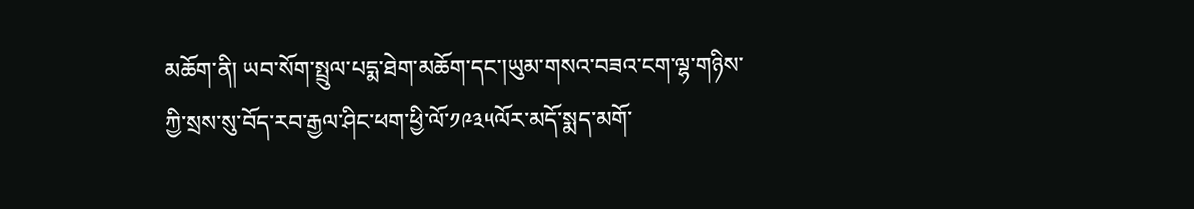མཆོག་ནི། ཡབ་སོག་སྤྲུལ་པདྨ་ཐེག་མཆོག་དང་།ཡུམ་གསའ་བཟའ་ངག་ལྷ་གཉིས་ཀྱི་སྲས་སུ་བོད་རབ་རྒྱལ་ཤིང་ཕག་ཕྱི་ལོ་༡༩༣༥ལོར་མདོ་སྨད་མགོ་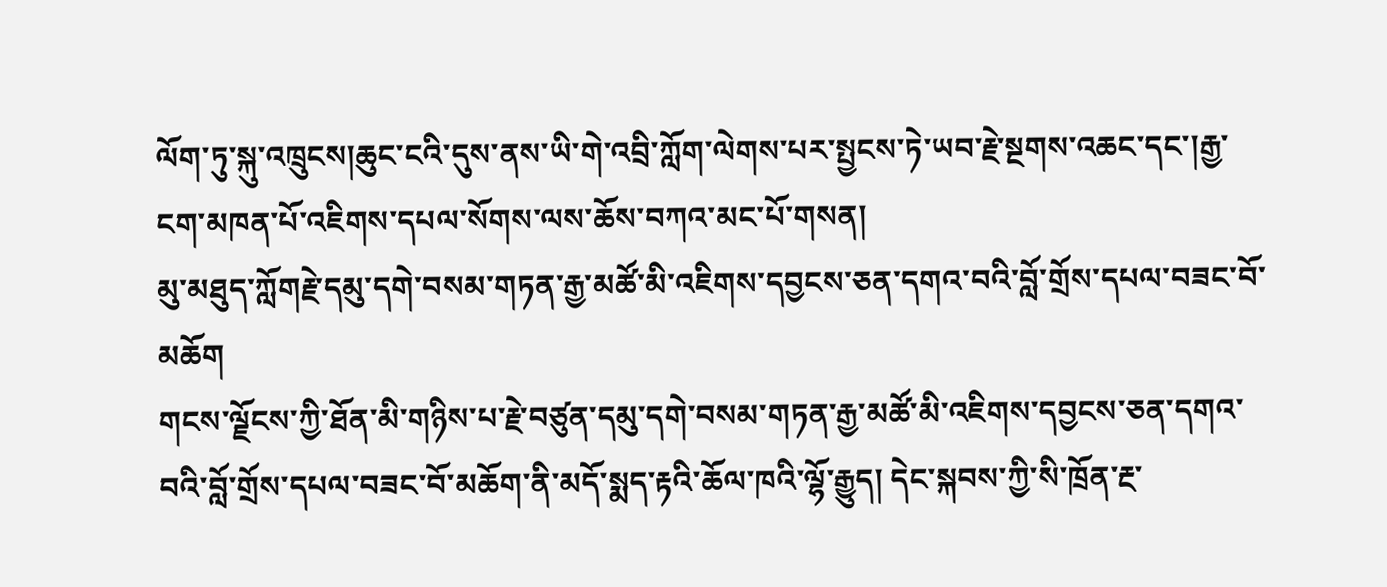ལོག་ཏུ་སྐུ་འཁྲུངས།ཆུང་ངའི་དུས་ནས་ཡི་གེ་འབྲི་ཀློག་ལེགས་པར་སྤྱངས་ཏེ་ཡབ་རྗེ་སྔགས་འཆང་དང་།རྒྱ་ངག་མཁན་པོ་འཇིགས་དཔལ་སོགས་ལས་ཆོས་བཀའ་མང་པོ་གསན།
མུ་མཐུད་ཀློགརྗེ་དམུ་དགེ་བསམ་གཏན་རྒྱ་མཚོ་མི་འཇིགས་དབྱངས་ཅན་དགའ་བའི་བློ་གྲོས་དཔལ་བཟང་བོ་མཆོག
གངས་ལྗོངས་ཀྱི་ཐོན་མི་གཉིས་པ་རྗེ་བཙུན་དམུ་དགེ་བསམ་གཏན་རྒྱ་མཚོ་མི་འཇིགས་དབྱངས་ཅན་དགའ་བའི་བློ་གྲོས་དཔལ་བཟང་བོ་མཆོག་ནི་མདོ་སྨད་རྟའི་ཆོལ་ཁའི་ལྷོ་རྒྱུད། དེང་སྐབས་ཀྱི་སི་ཁྲོན་རྔ་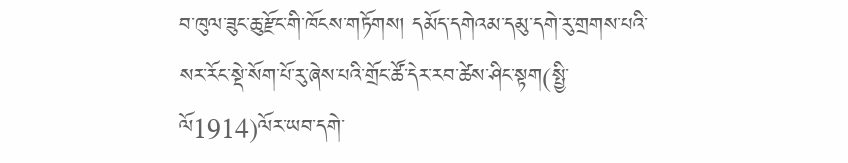བ་ཁུལ་ཟུང་ཆུ་རྫོང་གི་ཁོངས་གཏོགས། དམོད་དགེའམ་དམུ་དགེ་རུ་གྲགས་པའི་སར་རོང་སྡེ་སོག་པོ་རུ་ཞེས་པའི་གྲོང་ཚོ་དེར་རབ་ཚེས་ཤིང་སྟག(སྤྱི་ལོ1914)ལོར་ཡབ་དགེ་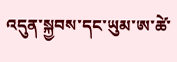འདུན་སྐྱབས་དང་ཡུམ་ཨ་ཚེ་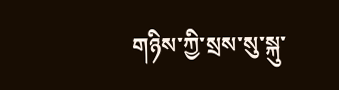གཉིས་ཀྱི་སྲས་སུ་སྐུ་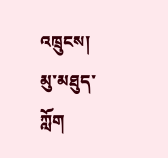འཁྲུངས།
མུ་མཐུད་ཀློག